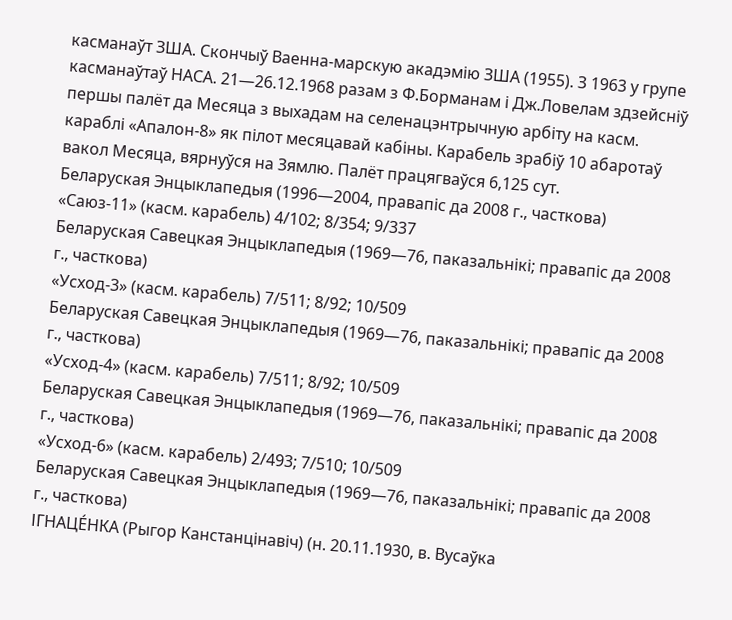касманаўт ЗША. Скончыў Ваенна-марскую акадэмію ЗША (1955). З 1963 у групе касманаўтаў НАСА. 21—26.12.1968 разам з Ф.Борманам і Дж.Ловелам здзейсніў першы палёт да Месяца з выхадам на селенацэнтрычную арбіту на касм. караблі «Апалон-8» як пілот месяцавай кабіны. Карабель зрабіў 10 абаротаў вакол Месяца, вярнуўся на Зямлю. Палёт працягваўся 6,125 сут.
Беларуская Энцыклапедыя (1996—2004, правапіс да 2008 г., часткова)
«Саюз-11» (касм. карабель) 4/102; 8/354; 9/337
Беларуская Савецкая Энцыклапедыя (1969—76, паказальнікі; правапіс да 2008 г., часткова)
«Усход-3» (касм. карабель) 7/511; 8/92; 10/509
Беларуская Савецкая Энцыклапедыя (1969—76, паказальнікі; правапіс да 2008 г., часткова)
«Усход-4» (касм. карабель) 7/511; 8/92; 10/509
Беларуская Савецкая Энцыклапедыя (1969—76, паказальнікі; правапіс да 2008 г., часткова)
«Усход-6» (касм. карабель) 2/493; 7/510; 10/509
Беларуская Савецкая Энцыклапедыя (1969—76, паказальнікі; правапіс да 2008 г., часткова)
ІГНАЦЕ́НКА (Рыгор Канстанцінавіч) (н. 20.11.1930, в. Вусаўка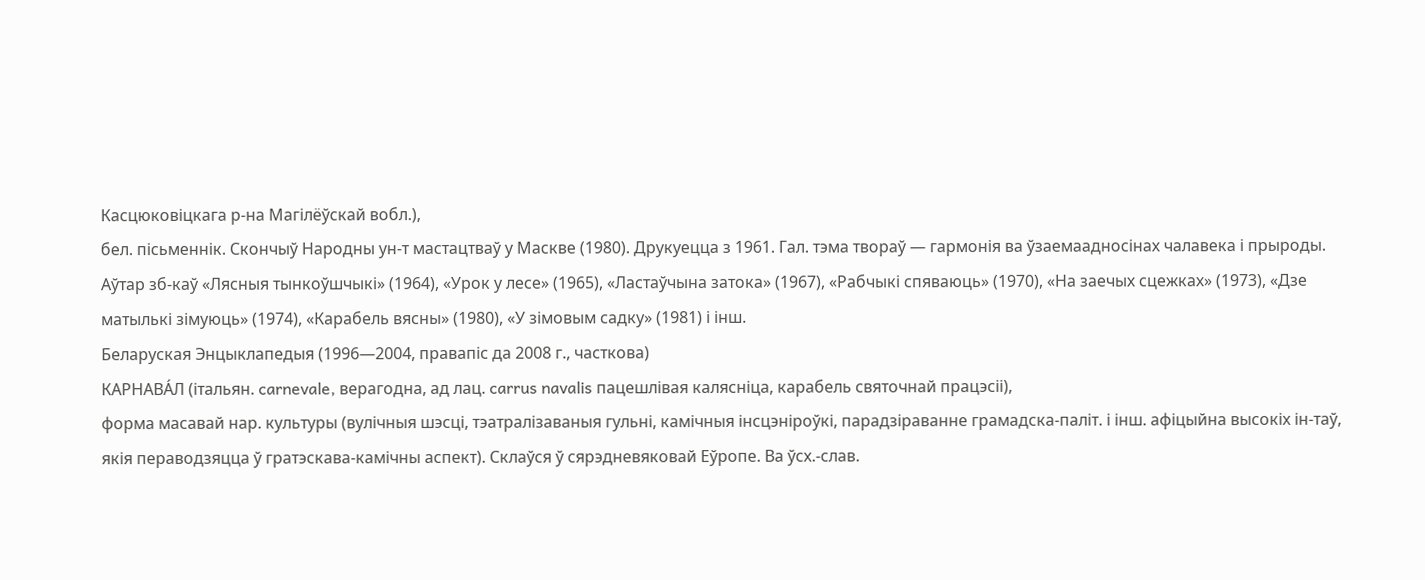Касцюковіцкага р-на Магілёўскай вобл.),
бел. пісьменнік. Скончыў Народны ун-т мастацтваў у Маскве (1980). Друкуецца з 1961. Гал. тэма твораў — гармонія ва ўзаемаадносінах чалавека і прыроды. Аўтар зб-каў «Лясныя тынкоўшчыкі» (1964), «Урок у лесе» (1965), «Ластаўчына затока» (1967), «Рабчыкі спяваюць» (1970), «На заечых сцежках» (1973), «Дзе матылькі зімуюць» (1974), «Карабель вясны» (1980), «У зімовым садку» (1981) і інш.
Беларуская Энцыклапедыя (1996—2004, правапіс да 2008 г., часткова)
КАРНАВА́Л (італьян. carnevale, верагодна, ад лац. carrus navalis пацешлівая калясніца, карабель святочнай працэсіі),
форма масавай нар. культуры (вулічныя шэсці, тэатралізаваныя гульні, камічныя інсцэніроўкі, парадзіраванне грамадска-паліт. і інш. афіцыйна высокіх ін-таў, якія пераводзяцца ў гратэскава-камічны аспект). Склаўся ў сярэдневяковай Еўропе. Ва ўсх.-слав.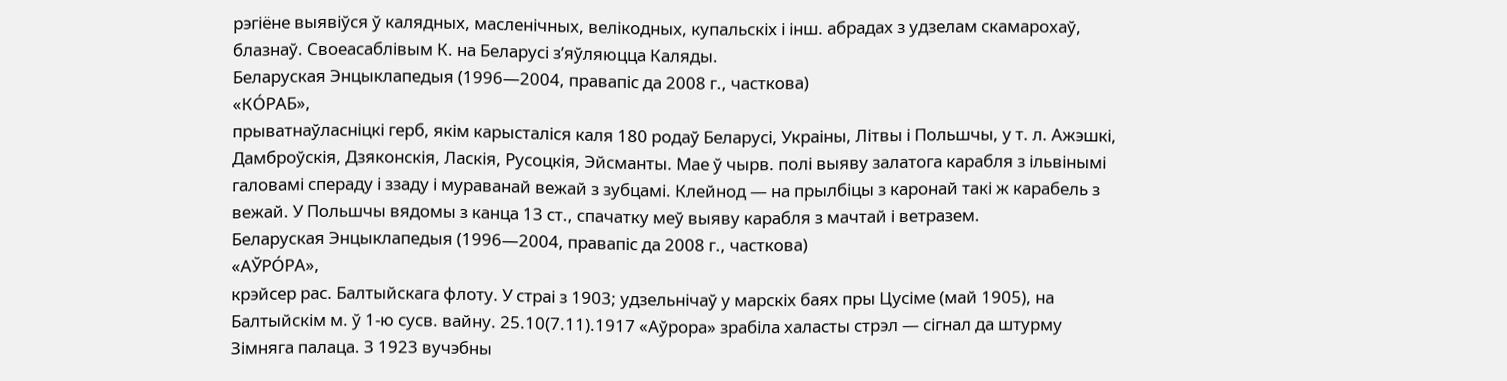рэгіёне выявіўся ў калядных, масленічных, велікодных, купальскіх і інш. абрадах з удзелам скамарохаў, блазнаў. Своеасаблівым К. на Беларусі з’яўляюцца Каляды.
Беларуская Энцыклапедыя (1996—2004, правапіс да 2008 г., часткова)
«КО́РАБ»,
прыватнаўласніцкі герб, якім карысталіся каля 180 родаў Беларусі, Украіны, Літвы і Польшчы, у т. л. Ажэшкі, Дамброўскія, Дзяконскія, Ласкія, Русоцкія, Эйсманты. Мае ў чырв. полі выяву залатога карабля з ільвінымі галовамі спераду і ззаду і мураванай вежай з зубцамі. Клейнод — на прылбіцы з каронай такі ж карабель з вежай. У Польшчы вядомы з канца 13 ст., спачатку меў выяву карабля з мачтай і ветразем.
Беларуская Энцыклапедыя (1996—2004, правапіс да 2008 г., часткова)
«АЎРО́РА»,
крэйсер рас. Балтыйскага флоту. У страі з 1903; удзельнічаў у марскіх баях пры Цусіме (май 1905), на Балтыйскім м. ў 1-ю сусв. вайну. 25.10(7.11).1917 «Аўрора» зрабіла халасты стрэл — сігнал да штурму Зімняга палаца. З 1923 вучэбны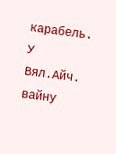карабель. У Вял.Айч. вайну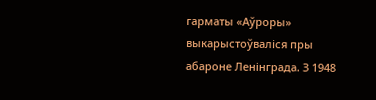гарматы «Аўроры» выкарыстоўваліся пры абароне Ленінграда. З 1948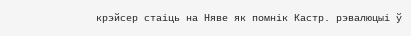крэйсер стаіць на Няве як помнік Кастр. рэвалюцыі ў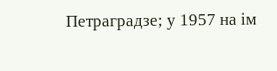Петраградзе; у 1957 на ім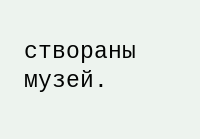створаны музей.